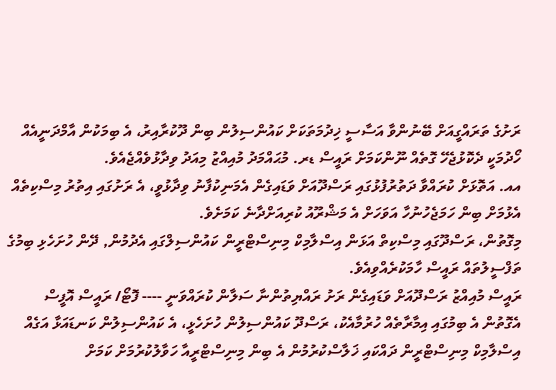ރަށުގެ ތަރައްގީއަށް ބޭނުންވާ އަސާސީ ޚިދުމަތަކަށް ކައުންސިލުން ބިން ދޫކުރާއިރު، އެ ބިމަކުން އާމްދަނީއެއް ހޯދުމަކީ ދެކޮޅުޖެހޭ ގޮތެއް ނޫންކަމަށް ރައީސް ޑރ. މުޙައްމަދު މުއިއްޒު މިއަދު ވިދާޅުވެއްޖެއެވެ.
އއ. އަތޮޅަށް ކުރައްވާ ދަތުރުފުޅުގައި ރަސްދޫއަށް ވަޑައިގެން އެމަނިކުފާނު ވިދާޅުވީ، އެ ރަށުގައި އިތުރު މިސްކިތެއް އެޅުމަށް ބިން ހަމަޖެހުނުހާ އަވަހަށް އެ މަޝްރޫއު ކުރިއަށްދާނެ ކަމަށެވެ.
މިގޮތުން، ރަސްދޫގައި މިސްކިތް އަޅަން އިސްލާމިކް މިނިސްޓްރީން ކައުންސިލްގައި އެދުމުން, ދޭން ހުށަހެޅި ބިމުގެ ތަފްސީލުތައް ރައީސް ހާމަކުރެއްވިއެވެ.
ރައީސް މުއިއްޒު ރަސްދޫއަށް ވަޑައިގެން ރަށު ރައްޔިތުންނާ ސަލާން ކުރައްވަނީ ---- ފޮޓޯ/ ރައީސް އޮފީސް
އެގޮތުން އެ ބިމުގައި އިމާރާތެއް ހުރުމާއެކު، ރަސްދޫ ކައުންސިލުން ހުށަހެޅީ، އެ ކައުންސިލުން ކަނޑައަޅާ އަގެއް އިސްލާމިކް މިނިސްޓްރީން ދައްކައި ޚަލާސްކުރުމުން އެ ބިން މިނިސްޓްރީއާ ހަވާލުކުރުމަށް ކަމަށް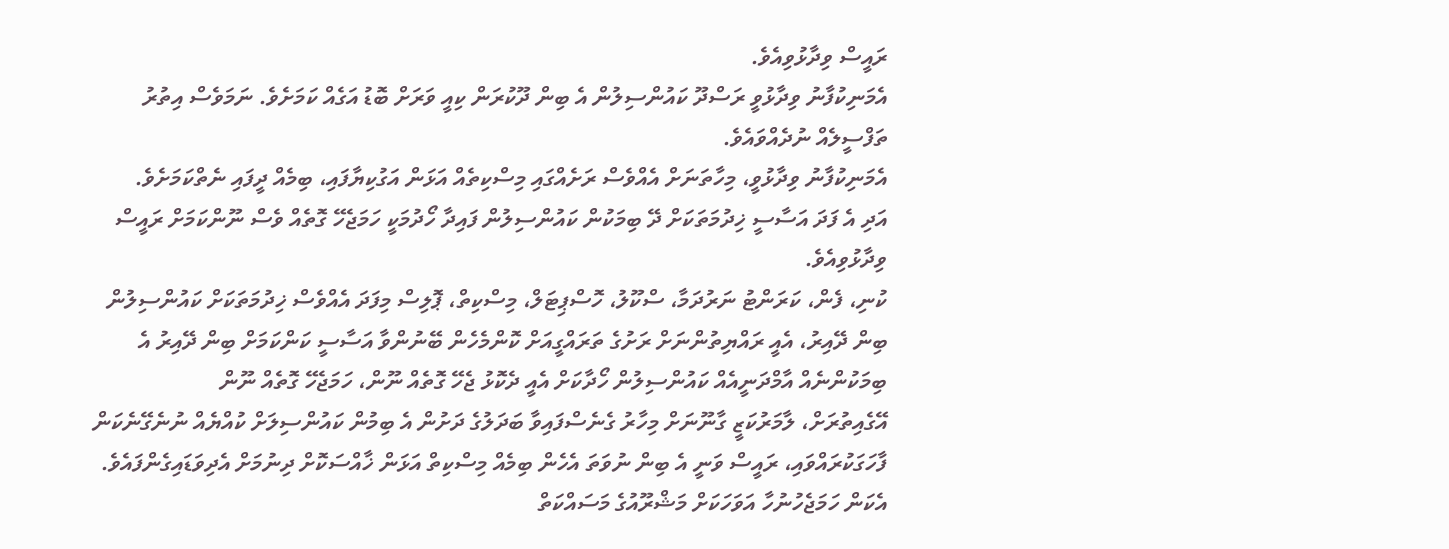ރައީސް ވިދާޅުވިއެވެ.
އެމަނިކުފާނު ވިދާޅުވީ ރަސްދޫ ކައުންސިލުން އެ ބިން ދޫކުރަން ކިއީ ވަރަށް ބޮޑު އަގެއް ކަމަށެވެ. ނަމަވެސް އިތުރު ތަފްސީލެއް ނުދެއްވައެވެ.
އެމަނިކުފާނު ވިދާޅުވީ، މިހާތަނަށް އެއްވެސް ރަށެއްގައި މިސްކިތެއް އަޅަން އަގުކިޔާފައި، ބިމެއް ދީފައި ނެތްކަމަށެވެ.
އަދި އެ ފަދަ އަސާސީ ޚިދުމަތަކަށް ދޭ ބިމަކުން ކައުންސިލުން ފައިދާ ހޯދުމަކީ ހަމަޖެހޭ ގޮތެއް ވެސް ނޫންކަމަށް ރައީސް ވިދާޅުވިއެވެ.
ކުނި، ފެން، ކަރަންޓު ނަރުދަމާ، ސްކޫލު، ހޮސްޕިޓަލް، މިސްކިތް، ޕޮލިސް މިފަދަ އެއްވެސް ޚިދުމަތަކަށް ކައުންސިލުން ބިން ދޭއިރު، އެއީ ރައްޔިތުންނަށް ރަށުގެ ތަރައްގީއަށް ކޮންމެހެން ބޭނުންވާ އަސާސީ ކަންކަމަށް ބިން ދޭއިރު އެ ބިމަކުންނެއް އާމްދަނީއެއް ކައުންސިލުން ހޯދާކަށް އެއީ ދެކޮޅު ޖެހޭ ގޮތެއް ނޫން، ހަމަޖެހޭ ގޮތެއް ނޫން
އޭގެއިތުރަށް، ލާމަރުކަޒީ ގާނޫނަށް މިހާރު ގެނެސްފައިވާ ބަދަލުގެ ދަށުން އެ ބިމުން ކައުންސިލަށް ކުއްޔެއް ނުނެގޭނެކަން ފާހަގަކުރައްވައި، ރައީސް ވަނީ އެ ބިން ނުވަތަ އެހެން ބިމެއް މިސްކިތް އަޅަން ޚާއްސަކޮށް ދިނުމަށް އެދިވަޑައިގެންފައެވެ.
އެކަން ހަމަޖެހުނުހާ އަވަހަކަށް މަޝްރޫއުގެ މަސައްކަތް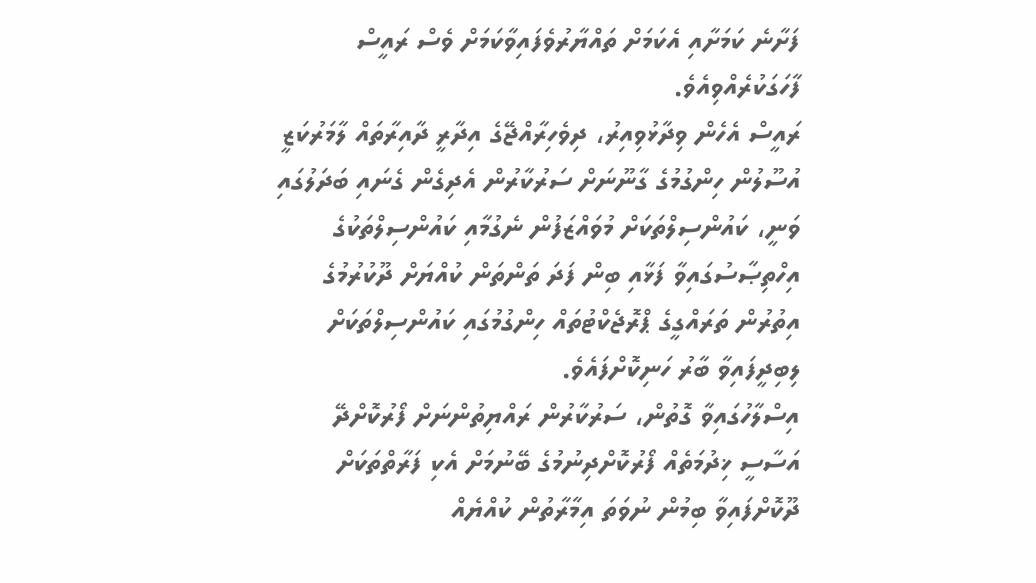ފަށާނެ ކަމަށާއި އެކަމަށް ތައްޔާރުވެފައިވާކަމަށް ވެސް ރައީސް ފާހަގަކުރެއްވިއެވެ.
ރައީސް އެހެން ވިދާޅުވިއިރު، ދިވެހިރާއްޖޭގެ އިދާރީ ދާއިރާތައް ލާމަރުކަޒީ އުސޫލުން ހިންގުމުގެ ގާނޫނަށް ސަރުކާރުން އެދިގެން ގެނައި ބަދަލުގައި ވަނީ، ކައުންސިލްތަކަށް މުވައްޒަފުން ނެގުމާއި ކައުންސިލްތަކުގެ އިހްތިޞާސުގައިވާ ފަޅާއި ބިން ފަދަ ތަންތަން ކުއްޔަށް ދޫކުރުމުގެ އިތުރުން ތަރައްގީގެ ޕްރޮޖެކްޓުތައް ހިންގުމުގައި ކައުންސިލްތަކަށް ލިބިދީފައިވާ ބާރު ހަނިކޮށްފައެވެ.
އިސްލާހުގައިވާ ގޮތުން، ސަރުކާރުން ރައްޔިތުންނަށް ފޯރުކޮށްދޭ އަސާސީ ޚިދުމަތެއް ފޯރުކޮށްދިނުމުގެ ބޭނުމަށް އެކި ފަރާތްތަކަށް ދޫކޮށްފައިވާ ބިމުން ނުވަތަ އިމާރާތުން ކުއްޔެއް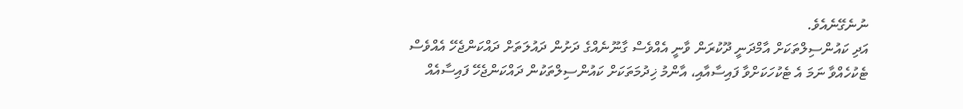ނުނެގޭނެއެވެ.
އަދި ކައުންސިލްތަކަށް އާމްދަނީ ދޫކުރަން ވާނީ އެއްވެސް ގާނޫނެއްގެ ދަށުން ދައުލަތަށް ދައްކަންޖެހޭ އެއްވެސް ޓެކުހެއްވާ ނަމަ އެ ޓެކުހަކަށްވާ ފައިސާއާއި، އާންމު ޚިދުމަތަކަށް ކައުންސިލްތަކުން ދައްކަންޖެހޭ ފައިސާއެއް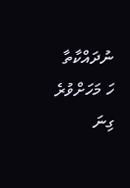ނުދައްކާތާ ހަ މަހަށްވުރެ ގިނަ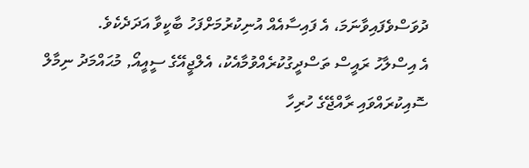ދުވަސްވެފައިވާނަމަ، އެ ފައިސާއެއް އުނިކުރުމަށްފަހު ބާކީވާ އަދަދެކެވެ.
އެ އިސްލާހު ރައީސް ތަސްދީގުކުރެއްވުމާއެކު، އެލްޖީއޭގެ ސީއީއޯ, މުޙައްމަދު ނިމާލް ސޮއިކުރައްވައި ރާއްޖޭގެ ހުރިހާ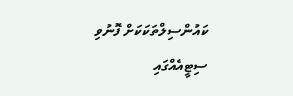ކައުންސިލްތަކަކަށް ފޮނުވި ސިޓީއެއްގައި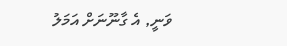ވަނީ, އެ ގާނޫނަށް އަމަލު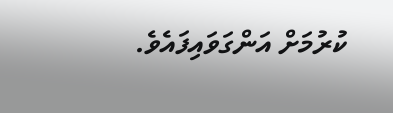ކުރުމަށް އަންގަވައިފައެވެ.